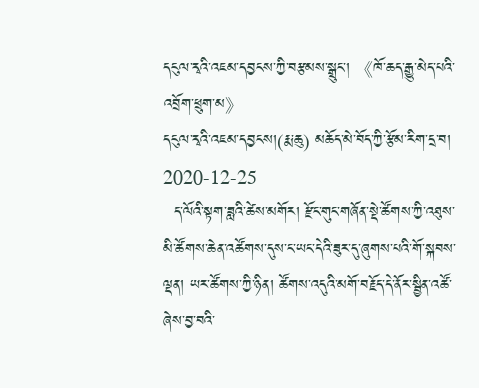དངུལ་རྭའི་འཇམ་དབྱངས་ཀྱི་བརྩམས་སྒྲུང་། 《ཁོ་ཆད་རྒྱུ་མེད་པའི་འབྲོག་ཕྲུག་མ》
དངུལ་རྭའི་འཇམ་དབྱངས།(རྨ་ཆུ) མཆོད་མེ་བོད་ཀྱི་རྩོམ་རིག་དྲ་བ། 2020-12-25
  ད་ལོའི་སྟག་ཟླའི་ཚེས་མགོར། རྫོང་གུང་གཞོན་སྡེ་ཚོགས་ཀྱི་འཐུས་མི་ཚོགས་ཆེན་འཚོགས་དུས་ང་ཡང་དེའི་ཟུར་དུ་ཞུགས་པའི་གོ་སྐབས་ལྡན། ཡར་ཚོགས་ཀྱི་ཉིན། ཚོགས་འདུའི་མགོ་བརྗོད་དེ་ནོར་སྦྱིན་འཚོ་ཞེས་བྱ་བའི་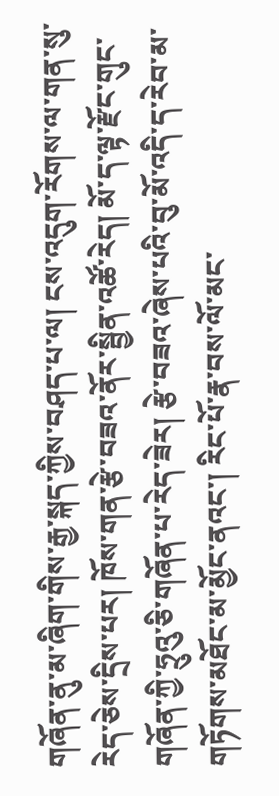གཞོན་ནུ་མ་ཞིག་གིས་རྒྱ་སྐད་ཀྱིས་བཤད་པ་ལ། ངས་འདུག་རོགས་ལ་གན་སུ་རེད་ཅེས་དྲིས་པར། ཁོས་གན་རྩེ་བཟའ་ནོར་སྦྱིན་འཚོ་རེད། མོ་ད་ལྟ་རྫོང་གུང་གཞོན་ཀྱི་ཧྲུའུ་ཅི་གཞོན་པ་རེད་ཟེར། རྩེ་བཟའ་ཞེས་པའི་བུ་མོ་འདི་ད་རེབ་མ་གཏོགས་མཐོང་མ་མྱོང་ནའང་། རིང་པོ་རྣ་བས་ལོ་མང་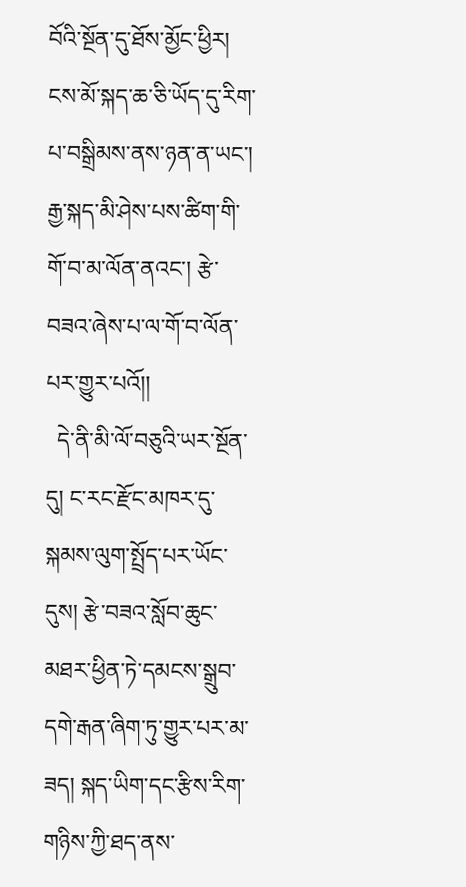བོའི་སྔོན་དུ་ཐོས་མྱོང་ཕྱིར། ངས་མོ་སྐད་ཆ་ཅི་ཡོད་དུ་རིག་པ་བསྒྲིམས་ནས་ཉན་ན་ཡང་། རྒྱ་སྐད་མི་ཤེས་པས་ཚིག་གི་གོ་བ་མ་ལོན་ནའང་། རྩེ་བཟའ་ཞེས་པ་ལ་གོ་བ་ལོན་པར་གྱུར་པའོ།།
  དེ་ནི་མི་ལོ་བཅུའི་ཡར་སྔོན་དུ། ང་རང་རྫོང་མཁར་དུ་སྐམས་ལུག་སྤྲོད་པར་ཡོང་དུས། རྩེ་བཟའ་སློབ་ཆུང་མཐར་ཕྱིན་ཏེ་དམངས་སྒྲུབ་དགེ་རྒན་ཞིག་ཏུ་གྱུར་པར་མ་ཟད། སྐད་ཡིག་དང་རྩིས་རིག་གཉིས་ཀྱི་ཐད་ནས་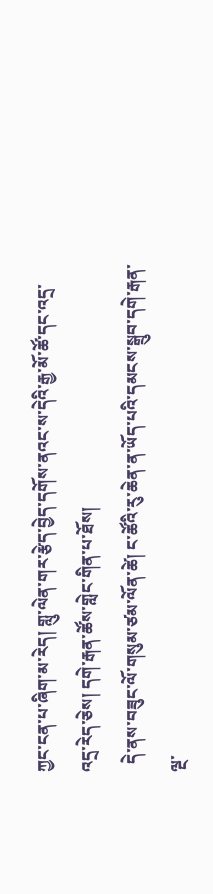ཀྱང་ངན་པ་ཞིག་མ་རེད། གླུ་ལེན་གར་རྩེད་བྱེད་དགོས་ནའང་ས་དེའི་རྒྱ་མོ་ཚོ་དང་འདྲ་འདྲ་རེད་ཅེས། དགེ་རྒན་ཚོས་གླེང་གིན་པ་ཐོས།
  དེ་ནས་བཟུང་ལོ་གསུམ་ཙམ་ལོན་ཚེ། ང་ཚོའི་རུ་ཆེན་ན་ཡོད་པའི་དམངས་སྒྲུབ་དགེ་རྒན་ལྔ་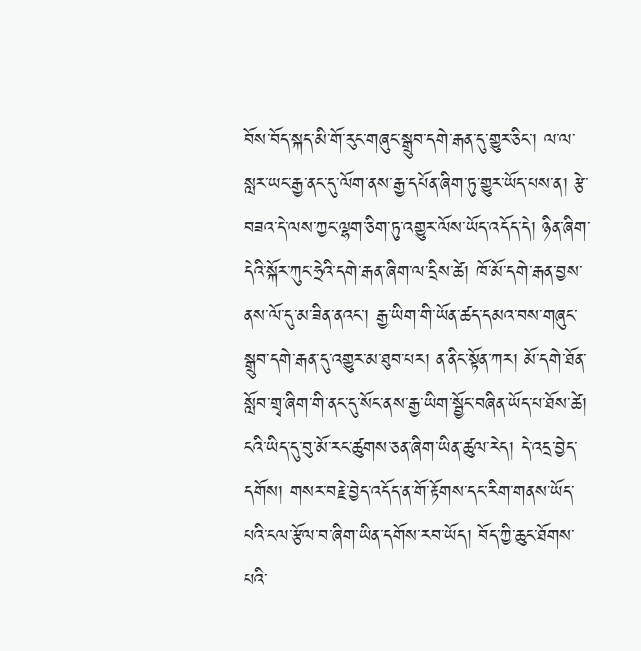བོས་བོད་སྐད་མི་གོ་རུང་གཞུང་སྒྲུབ་དགེ་རྒན་དུ་གྱུར་ཅིང་། ལ་ལ་སླར་ཡང་རྒྱ་ནང་དུ་ལོག་ནས་རྒྱ་དཔོན་ཞིག་ཏུ་གྱུར་ཡོད་པས་ན། རྩེ་བཟའ་དེ་ལས་ཀྱང་ལྷག་ཅིག་ཏུ་འགྱུར་ལོས་ཡོད་འདོད་དེ། ཉིན་ཞིག་དེའི་སྐོར་ཀུང་ཧྲེའི་དགེ་རྒན་ཞིག་ལ་དྲིས་ཚེ། ཁོ་མོ་དགེ་རྒན་བྱས་ནས་ལོ་དུ་མ་ཟིན་ནའང་། རྒྱ་ཡིག་གི་ཡོན་ཚད་དམའ་བས་གཞུང་སྒྲུབ་དགེ་རྒན་དུ་འགྱུར་མ་ཐུབ་པར། ན་ནིང་སྟོན་ཀར། མོ་དགེ་ཐོན་སློབ་གྲྭ་ཞིག་གི་ནང་དུ་སོང་ནས་རྒྱ་ཡིག་སྦྱོང་བཞིན་ཡོད་པ་ཐོས་ཚེ། ངའི་ཡིད་དུ་བུ་མོ་རང་ཚུགས་ཅན་ཞིག་ཡིན་ཚུལ་རེད། དེ་འདྲ་བྱེད་དགོས། གསར་བརྗེ་བྱེད་འདོད་ན་གོ་རྟོགས་དང་རིག་གནས་ཡོད་པའི་ངལ་རྩོལ་བ་ཞིག་ཡིན་དགོས་རབ་ཡོད། བོད་ཀྱི་ཆུང་ཐོགས་པའི་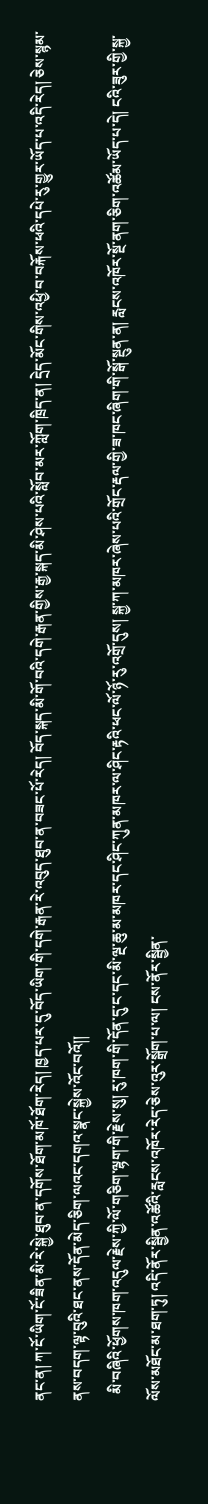ནང་ན། ཀ་ངོ་ཡིག་ངོ་ཟིན་མི་རེ་སྐྱེ་ཐུབ་ན་དགོས་ཐོག་མཁོ་ཐོག་རེད། ཁྱད་པར་དུ་བོད་ཡིག་གི་དགེ་རྒན་རེ་འབུད་ཐུབ་ན་བཟང་པོ་རེད། བོད་སྐད་མི་གོ་བའི་དགེ་རྒན་གྱིས་རྒྱ་སྐད་མི་ཤེས་པའི་སློབ་མར་ཀློག་ཁྲིད་ན། དྲེད་མོང་གིས་འཕྱི་བ་བརྐོས་ཕའི་དཔེ་རུ་གྱུར་ཡོད་པ་འདི་རེད། ཅེས་སྙམ་ནས་བདག་ལྟ་བུའི་ཐང་ནས་དོན་མེད་ཅིག་ལའང་དགའ་སྣང་སྐྱེས་འོང་བའོ།།
  མི་བཞིའི་ཕྱོགས་ཁག་འདུལ་རྗེས་ཀྱི་ལོ་གཅིག་ལྷག་གི་རྗེས་སུ། རུ་ཁག་གི་དོན་དུ་ང་དང་མི་ལྔ་ཆུ་མ་མཁར་དང་ཤིང་ཀུན་མཁར་ལ་ཤིང་རྟའི་ཕང་ལོ་ཉོ་རུ་འགྲོ་དུས། སྐྱ་ཀ་མཁར་ཞེས་པའི་གྲོང་རྡལ་གྱི་ཟ་ཁང་ཞིག་གི་སྒོ་སྔུན་ན། རླངས་འཁོར་སྔོ་ནག་ཅིག་འཚོམ་ཡོད་པ་དེ། ངའི་ཟུར་གྱི་སྐྱ་ལོས་མཐོང་མ་ཐག་ཏུ། འདི་ནོར་སྦྱིན་འཚོའི་རླངས་འཁོར་རེད་ཅེས་འུར་སྒྲོག་པ་ལ། ངས་ནོར་སྦྱིན་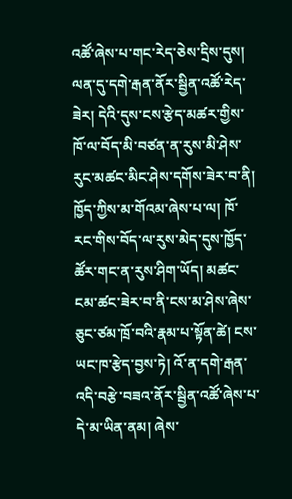འཚོ་ཞེས་པ་གང་རེད་ཅེས་དྲིས་དུས། ལན་དུ་དགེ་རྒན་ནོར་སྦྱིན་འཚོ་རེད་ཟེར། དེའི་དུས་ངས་རྩེད་མཚར་གྱིས་ཁོ་ལ་བོད་མི་བཙན་ན་རུས་མི་ཤེས་རུང་མཚང་མིང་ཤེས་དགོས་ཟེར་བ་ནི། ཁྱོད་ཀྱིས་མ་གོའམ་ཞེས་པ་ལ། ཁོ་རང་གིས་བོད་ལ་རུས་མེད་དུས་ཁྱོད་ཚོར་གང་ན་རུས་ཤིག་ཡོད། མཚང་ངམ་ཚང་ཟེར་བ་ནི་ངས་མ་ཤེས་ཞེས་ཅུང་ཙམ་ཁྲོ་བའི་རྣམ་པ་སྟོན་ཚེ། ངས་ཡང་ཁ་རྩེད་བྱས་ཏེ། འོ་ན་དགེ་རྒན་འདི་བརྩེ་བཟའ་ནོར་སྦྱིན་འཚོ་ཞེས་པ་དེ་མ་ཡིན་ནམ། ཞེས་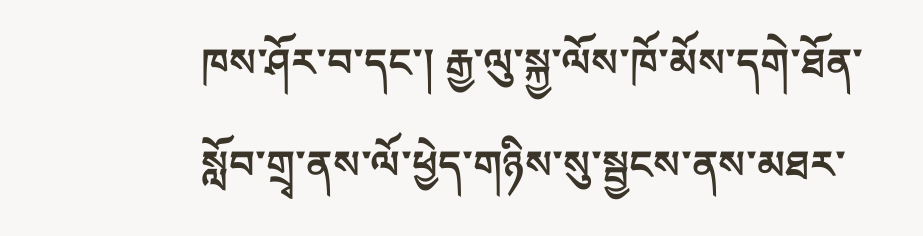ཁས་ཤོར་བ་དང་། རྒྱ་ལུ་སྐྱ་ལོས་ཁོ་མོས་དགེ་ཐོན་སློབ་གྲྭ་ནས་ལོ་ཕྱེད་གཉིས་སུ་སྦྱངས་ནས་མཐར་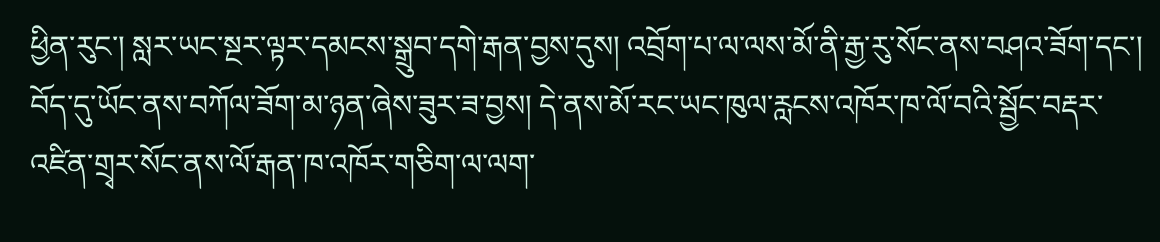ཕྱིན་རུང་། སླར་ཡང་སྔར་ལྟར་དམངས་སྒྲུབ་དགེ་རྒན་བྱས་དུས། འབྲོག་པ་ལ་ལས་མོ་ནི་རྒྱ་རུ་སོང་ནས་བཤའ་ཟོག་དང་། བོད་དུ་ཡོང་ནས་བཀོལ་ཟོག་མ་ཉན་ཞེས་ཟུར་ཟ་བྱས། དེ་ནས་མོ་རང་ཡང་ཁུལ་རླངས་འཁོར་ཁ་ལོ་བའི་སྦྱོང་བརྡར་འཛིན་གྲྭར་སོང་ནས་ལོ་རྒན་ཁ་འཁོར་གཅིག་ལ་ལག་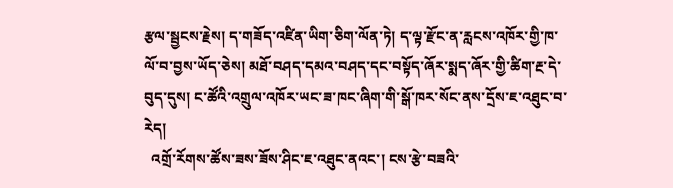རྩལ་སྦྱངས་རྗེས། ད་གཟོད་འཛིན་ཡིག་ཅིག་ལོན་ཏེ། ད་ལྟ་རྫོང་ན་རླངས་འཁོར་གྱི་ཁ་ལོ་བ་བྱས་ཡོད་ཅེས། མཐོ་བཤད་དམའ་བཤད་དང་བསྟོད་ཞོར་སྨད་ཞོར་གྱི་ཚིག་རྔ་དེ་བུད་དུས། ང་ཚོའི་འགྲུལ་འཁོར་ཡང་ཟ་ཁང་ཞིག་གི་སྒོ་ཁར་སོང་ནས་དྲོས་ཇ་འཐུང་བ་རེད།
  འགྲོ་རོགས་ཚོས་ཟས་ཟོས་ཤིང་ཇ་འཐུང་ནའང་། ངས་རྩེ་བཟའི་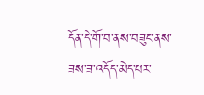དོན་དེ་གོ་བ་ནས་བཟུང་ནས་ཟས་ཟ་འདོད་མེད་པར་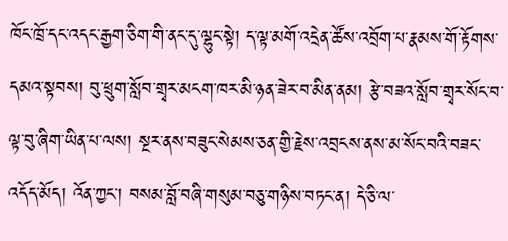ཁོང་ཁྲོ་དང་འདང་རྒྱག་ཅིག་གི་ནང་དུ་ལྷུང་སྟེ། ད་ལྟ་མགོ་འདྲེན་ཚོས་འབྲོག་པ་རྣམས་གོ་རྟོགས་དམའ་སྟབས། བུ་ཕྲུག་སློབ་གྲྭར་མངག་ཁར་མི་ཉན་ཟེར་བ་མིན་ནམ། རྩེ་བཟའ་སློབ་གྲྭར་སོང་བ་ལྟ་བུ་ཞིག་ཡིན་པ་ལས། སྔར་ནས་བཟུང་སེམས་ཅན་གྱི་རྗེས་འབྲངས་ནས་མ་སོང་བའི་བཟང་འདོད་མོད། འོན་ཀྱང་། བསམ་བློ་བཞི་གསུམ་བཅུ་གཉིས་བཏང་ན། དེ་ཅི་ལ་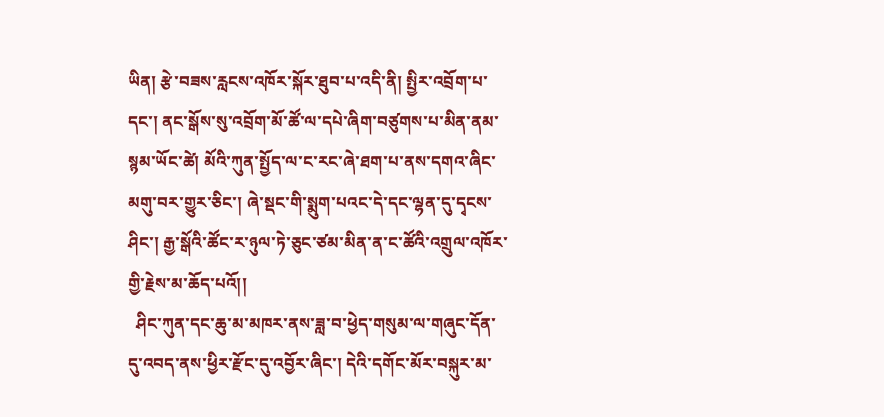ཡིན། རྩེ་བཟས་རླངས་འཁོར་སྐོར་ཐུབ་པ་འདི་ནི། སྤྱིར་འབྲོག་པ་དང་། ནང་སྒོས་སུ་འབྲོག་མོ་ཚོ་ལ་དཔེ་ཞིག་བཙུགས་པ་མིན་ནམ་སྙམ་ཡོང་ཚེ། མོའི་ཀུན་སྤྱོད་ལ་ང་རང་ཞེ་ཐག་པ་ནས་དགའ་ཞིང་མགུ་བར་གྱུར་ཅིང་། ཞེ་སྡང་གི་སྨུག་པའང་དེ་དང་ལྷན་དུ་དྭངས་ཤིང་། རྒྱ་སྒོའི་ཚོང་ར་ཉུལ་ཏེ་ཅུང་ཙམ་མིན་ན་ང་ཚོའི་འགྲུལ་འཁོར་གྱི་རྗེས་མ་ཆོད་པའོ།།
  ཤིང་ཀུན་དང་ཆུ་མ་མཁར་ནས་ཟླ་བ་ཕྱེད་གསུམ་ལ་གཞུང་དོན་དུ་འབད་ནས་ཕྱིར་རྫོང་དུ་འབྱོར་ཞིང་། དེའི་དགོང་མོར་བསྐུར་མ་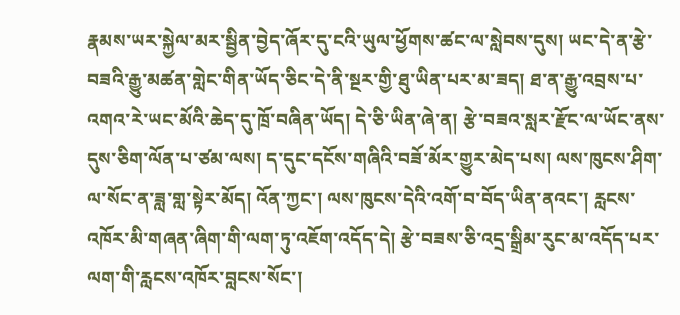རྣམས་ཡར་སྐྱེལ་མར་སྦྱིན་བྱེད་ཞོར་དུ་ངའི་ཡུལ་ཕྱོགས་ཚང་ལ་སླེབས་དུས། ཡང་དེ་ན་རྩེ་བཟའི་རྒྱུ་མཚན་གླེང་གིན་ཡོད་ཅིང་དེ་ནི་སྔར་གྱི་ཐུ་ཡིན་པར་མ་ཟད། ཐ་ན་རྒྱུ་འབྲས་པ་འགའ་རེ་ཡང་མོའི་ཆེད་དུ་ཁྲོ་བཞིན་ཡོད། དེ་ཅི་ཡིན་ཞེ་ན། རྩེ་བཟའ་སླར་རྫོང་ལ་ཡོང་ནས་དུས་ཅིག་ལོན་པ་ཙམ་ལས། ད་དུང་དངོས་གཞིའི་བཟོ་མོར་གྱུར་མེད་པས། ལས་ཁུངས་ཤིག་ལ་སོང་ན་ཟླ་གླ་སྟེར་མོད། འོན་ཀྱང་། ལས་ཁུངས་དེའི་འགོ་བ་བོད་ཡིན་ནའང་། རླངས་འཁོར་མི་གཞན་ཞིག་གི་ལག་ཏུ་འཇོག་འདོད་དེ། རྩེ་བཟས་ཅི་འདྲ་སྒྲིམ་རུང་མ་འདོད་པར་ལག་གི་རླངས་འཁོར་བླངས་སོང་།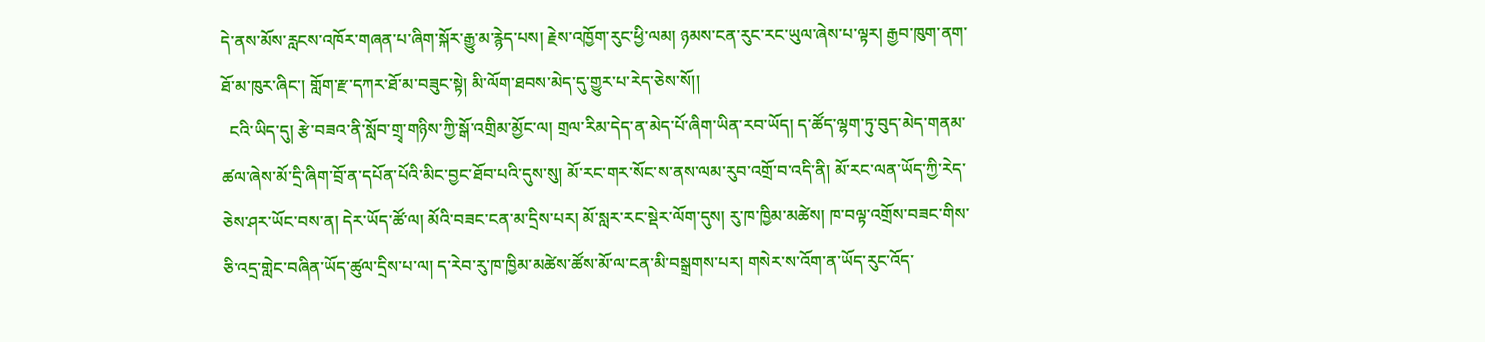དེ་ནས་མོས་རླངས་འཁོར་གཞན་པ་ཞིག་སྐོར་རྒྱུ་མ་རྙེད་པས། རྗེས་འཁྱོག་རུང་ཕྱི་ལམ། ཉམས་ངན་རུང་རང་ཡུལ་ཞེས་པ་ལྟར། རྒྱབ་ཁུག་ནག་ཐོ་མ་ཁུར་ཞིང་། གློག་རྫ་དཀར་ཐོ་མ་བཟུང་སྟེ། མི་ལོག་ཐབས་མེད་དུ་གྱུར་པ་རེད་ཅེས་སོ།།
  ངའི་ཡིད་དུ། རྩེ་བཟའ་ནི་སློབ་གྲྭ་གཉིས་ཀྱི་སྒོ་འགྲིམ་མྱོང་ལ། གྲལ་རིམ་དེད་ན་མེད་པོ་ཞིག་ཡིན་རབ་ཡོད། ད་ཚོད་ལྷག་ཏུ་བུད་མེད་གནམ་ཚལ་ཞེས་མོ་དྲི་ཞིག་བྲོ་ན་དཔོན་པོའི་མིང་བྱང་ཐོབ་པའི་དུས་སུ། མོ་རང་གར་སོང་ས་ནས་ལམ་རུབ་འགྲོ་བ་འདི་ནི། མོ་རང་ལན་ཡོད་ཀྱི་རེད་ཅེས་ཤར་ཡོང་བས་ན། དེར་ཡོད་ཚོ་ལ། མོའི་བཟང་ངན་མ་དྲིས་པར། མོ་སླར་རང་སྡེར་ལོག་དུས། རུ་ཁ་ཁྱིམ་མཚེས། ཁ་བལྟ་འགྲོས་བཟང་གིས་ཅི་འདྲ་གླེང་བཞིན་ཡོད་ཚུལ་དྲིས་པ་ལ། ད་རེབ་རུ་ཁ་ཁྱིམ་མཚེས་ཚོས་མོ་ལ་ངན་མི་བསྒྲགས་པར། གསེར་ས་འོག་ན་ཡོད་རུང་འོད་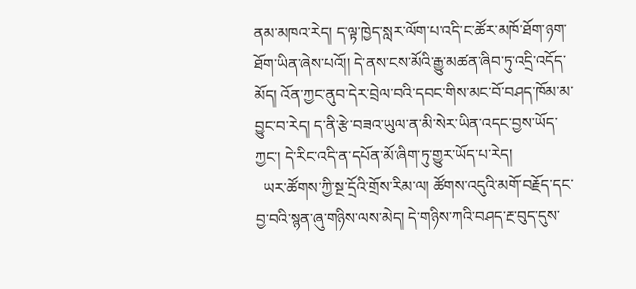ནམ་མཁའ་རེད། ད་ལྟ་ཁྱེད་སླར་ལོག་པ་འདི་ང་ཚོར་མཁོ་ཐོག་ཉག་ཐོག་ཡིན་ཞེས་པའོ།། དེ་ནས་ངས་མོའི་རྒྱུ་མཚན་ཞིབ་ཏུ་འདྲི་འདོད་མོད། འོན་ཀྱང་ནུབ་དེར་བྲེལ་བའི་དབང་གིས་མང་བོ་བཤད་ཁོམ་མ་བྱུང་བ་རེད། ད་ནི་རྩེ་བཟའ་ཡུལ་ན་མི་སེར་ཡིན་འདང་བྱས་ཡོད་ཀྱང་། དེ་རིང་འདི་ན་དཔོན་མོ་ཞིག་ཏུ་གྱུར་ཡོད་པ་རེད།
  ཡར་ཚོགས་ཀྱི་སྔ་དྲོའི་གྲོས་རིམ་ལ། ཚོགས་འདུའི་མགོ་བརྗོད་དང་བྱ་བའི་སྙན་ཞུ་གཉིས་ལས་མེད། དེ་གཉིས་ཀའི་བཤད་རྔ་བུད་དུས་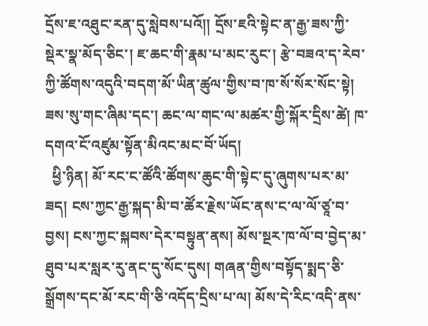དྲོས་ཇ་འཐུང་རན་དུ་སླེབས་པའོ།། དྲོས་ཇའི་སྟེང་ན་རྒྱ་ཟས་ཀྱི་སྡེར་སྣ་མོད་ཅིང་། ཇ་ཆང་གི་རྣམ་པ་མང་རུང་། རྩེ་བཟའ་ད་རེབ་ཀྱི་ཚོགས་འདུའི་བདག་མོ་ཡིན་ཚུལ་གྱིས་བ་ཁ་སོ་སོར་སོང་སྟེ། ཟས་སུ་གང་ཞིམ་དང་། ཆང་ལ་གང་ལ་མཚར་གྱི་སྐོར་དྲིས་ཚེ། ཁ་དགའ་ངོ་འཛུམ་སྟོན་མིའང་མང་བོ་ཡོད།
  ཕྱི་ཉིན། མོ་རང་ང་ཚོའི་ཚོགས་ཆུང་གི་སྟེང་དུ་ཞུགས་པར་མ་ཟད། ངས་ཀྱང་རྒྱ་སྐད་མི་བ་ཚོར་རྗེས་ཡོང་ནས་ང་ལ་ལོ་ཙཱ་བ་བྱས། ངས་ཀྱང་སྐབས་དེར་བསྟུན་ནས། མོས་སྔར་ཁ་ལོ་བ་བྱེད་མ་ཐུབ་པར་སླར་རུ་ནང་དུ་སོང་དུས། གཞན་གྱིས་བསྟོད་སྨད་ཅི་སྒྲོགས་དང་མོ་རང་གི་ཅི་འདོད་དྲིས་པ་ལ། མོས་དེ་རིང་འདི་ནས་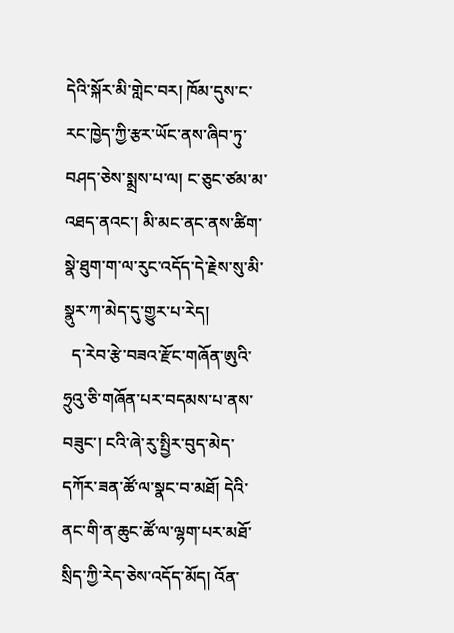དེའི་སྐོར་མི་གླེང་བར། ཁོམ་དུས་ང་རང་ཁྱེད་ཀྱི་རྩར་ཡོང་ནས་ཞིབ་ཏུ་བཤད་ཅེས་སྨྲས་པ་ལ། ང་ཅུང་ཙམ་མ་འཐད་ནའང་། མི་མང་ནང་ནས་ཚིག་སྣེ་ཐུག་ག་ལ་རུང་འདོད་དེ་རྗེས་སུ་མི་སྣུར་ཀ་མེད་དུ་གྱུར་པ་རེད།
  ད་རེབ་རྩེ་བཟའ་རྫོང་གཞོན་ཨུའི་ཧྲུའུ་ཅི་གཞོན་པར་བདམས་པ་ནས་བཟུང་། ངའི་ཞེ་རུ་སྤྱིར་བུད་མེད་དཀོར་ཟན་ཚོ་ལ་སྣང་བ་མཐོ། དེའི་ནང་གི་ན་ཆུང་ཚོ་ལ་ལྷག་པར་མཐོ་སྲིད་ཀྱི་རེད་ཅེས་འདོད་མོད། འོན་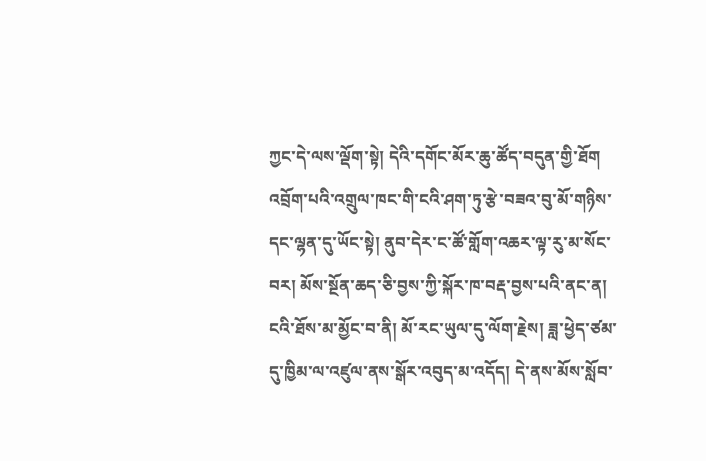ཀྱང་དེ་ལས་ལྡོག་སྟེ། དེའི་དགོང་མོར་ཆུ་ཚོད་བདུན་གྱི་ཐོག འབྲོག་པའི་འགྲུལ་ཁང་གི་ངའི་ཤག་ཏུ་རྩེ་བཟའ་བུ་མོ་གཉིས་དང་ལྷན་དུ་ཡོང་སྟེ། ནུབ་དེར་ང་ཚོ་གློག་འཆར་ལྟ་རུ་མ་སོང་བར། མོས་སྔོན་ཆད་ཅི་བྱས་ཀྱི་སྐོར་ཁ་བརྡ་བྱས་པའི་ནང་ན། ངའི་ཐོས་མ་མྱོང་བ་ནི། མོ་རང་ཡུལ་དུ་ལོག་རྗེས། ཟླ་ཕྱེད་ཙམ་དུ་ཁྱིམ་ལ་འཛུལ་ནས་སྒོར་འབུད་མ་འདོད། དེ་ནས་མོས་སློབ་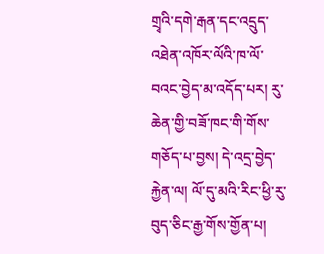གྲྭའི་དགེ་རྒན་དང་འདྲུད་འཐེན་འཁོར་ལོའི་ཁ་ལོ་བའང་བྱེད་མ་འདོད་པར། རུ་ཆེན་གྱི་བཟོ་ཁང་གི་གོས་གཅོད་པ་བྱས། དེ་འདྲ་བྱེད་རྐྱེན་ལ། ལོ་དུ་མའི་རིང་ཕྱི་རུ་བུད་ཅིང་རྒྱ་གོས་གྱོན་པ།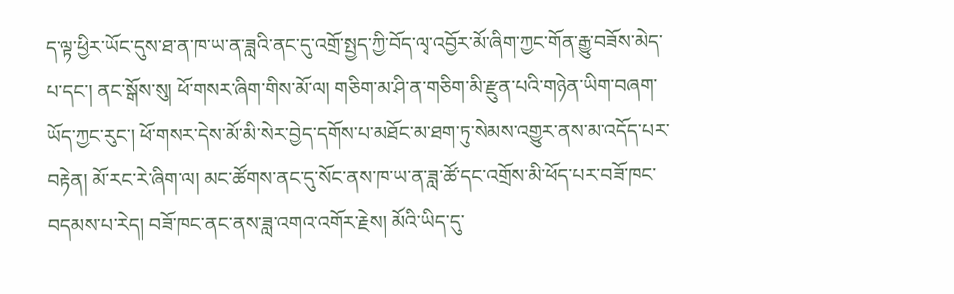ད་ལྟ་ཕྱིར་ཡོང་དུས་ཐ་ན་ཁ་ཡ་ན་ཟླའི་ནང་དུ་འགྲོ་སྤྱད་ཀྱི་བོད་ལྭ་འབྱོར་མོ་ཞིག་ཀྱང་གོན་རྒྱུ་བཟོས་མེད་པ་དང་། ནང་སྒོས་སུ། ཕོ་གསར་ཞིག་གིས་མོ་ལ། གཅིག་མ་ཤི་ན་གཅིག་མི་རྫུན་པའི་གཉེན་ཡིག་བཞག་ཡོད་ཀྱང་རུང་། ཕོ་གསར་དེས་མོ་མི་སེར་བྱེད་དགོས་པ་མཐོང་མ་ཐག་ཏུ་སེམས་འགྱུར་ནས་མ་འདོད་པར་བརྟེན། མོ་རང་རེ་ཞིག་ལ། མང་ཚོགས་ནང་དུ་སོང་ནས་ཁ་ཡ་ན་ཟླ་ཚོ་དང་འགྲོས་མི་ཕོད་པར་བཟོ་ཁང་བདམས་པ་རེད། བཟོ་ཁང་ནང་ནས་ཟླ་འགའ་འགོར་རྗེས། མོའི་ཡིད་དུ་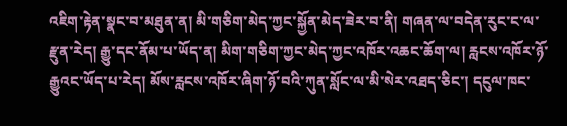འཇིག་རྟེན་སྣང་བ་མཐུན་ན། མི་གཅིག་མེད་ཀྱང་སྐྱོན་མེད་ཟེར་བ་ནི། གཞན་ལ་བདེན་རུང་ང་ལ་རྫུན་རེད། རྒྱུ་དང་ནོམ་པ་ཡོད་ན། མིག་གཅིག་ཀྱང་མེད་ཀྱང་འཁོར་འཆང་ཆོག་ལ། རླངས་འཁོར་ཉོ་རྒྱུའང་ཡོད་པ་རེད། མོས་རླངས་འཁོར་ཞིག་ཉོ་བའི་ཀུན་སློང་ལ་མི་སེར་འཐད་ཅིང་། དངུལ་ཁང་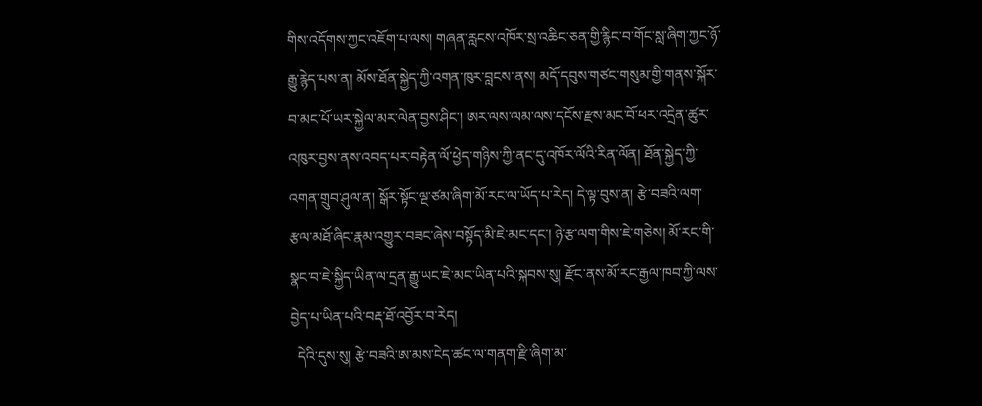གིས་འདོགས་ཀྱང་འཇོག་པ་ལས། གཞན་རླངས་འཁོར་སྲ་འཆིང་ཅན་གྱི་རྙིང་བ་གོང་སླ་ཞིག་ཀྱང་ཉོ་རྒྱུ་རྙེད་པས་ན། མོས་ཐོན་སྐྱེད་ཀྱི་འགན་ཁུར་བླངས་ནས། མདོ་དབུས་གཙང་གསུམ་གྱི་གནས་སྐོར་བ་མང་པོ་ཡར་སྐྱེལ་མར་ལེན་བྱས་ཤིང་། ཨར་ལས་ལམ་ལས་དངོས་རྫས་མང་བོ་ཕར་འདྲེན་ཚུར་འཁུར་བྱས་ནས་འབད་པར་བརྟེན་ལོ་ཕྱེད་གཉིས་ཀྱི་ནང་དུ་འཁོར་ལོའི་རིན་ལོན། ཐོན་སྐྱེད་ཀྱི་འགན་གྲུབ་ཤུལ་ན། སྒོར་སྟོང་ལྔ་ཙམ་ཞིག་མོ་རང་ལ་ཡོད་པ་རེད། དེ་ལྟ་བུས་ན། རྩེ་བཟའི་ལག་རྩལ་མཐོ་ཞིང་རྣམ་འགྱུར་བཟང་ཞེས་བསྟོད་མི་ཇེ་མང་དང་། ཉེ་རྩ་ལག་གིས་ཇེ་གཅེས། མོ་རང་གི་སྣང་བ་ཇེ་སྐྱིད་ཡིན་ལ་དྲན་རྒྱུ་ཡང་ཇེ་མང་ཡིན་པའི་སྐབས་སུ། རྫོང་ནས་མོ་རང་རྒྱལ་ཁབ་ཀྱི་ལས་བྱེད་པ་ཡིན་པའི་བརྡ་ཐོ་འབྱོར་བ་རེད།
  དེའི་དུས་སུ། རྩེ་བཟའི་ཨ་མས་ངེད་ཚང་ལ་གནག་རྫི་ཞིག་མ་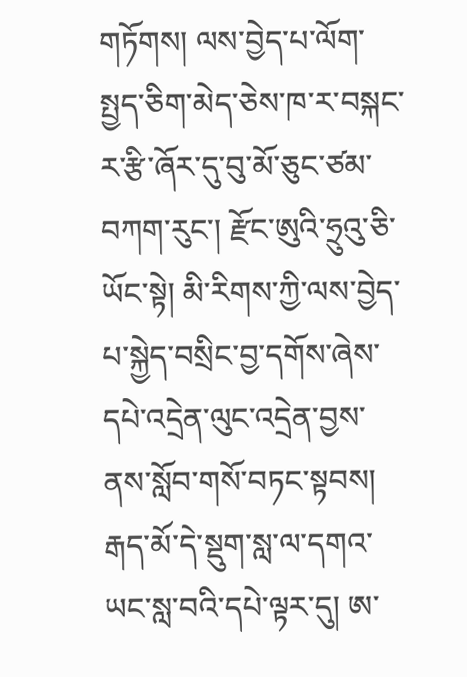གཏོགས། ལས་བྱེད་པ་ལོག་སྤྱད་ཅིག་མེད་ཅེས་ཁ་ར་བསྐང་ར་རྩི་ཞོར་དུ་བུ་མོ་ཅུང་ཙམ་བཀག་རུང་། རྫོང་ཨུའི་ཧྲུའུ་ཅི་ཡོང་སྟེ། མི་རིགས་ཀྱི་ལས་བྱེད་པ་སྐྱེད་བསྲིང་བྱ་དགོས་ཞེས་དཔེ་འདྲེན་ལུང་འདྲེན་བྱས་ནས་སློབ་གསོ་བཏང་སྟབས། རྒད་མོ་དེ་སྡུག་སླ་ལ་དགའ་ཡང་སླ་བའི་དཔེ་ལྟར་དུ། ཨ་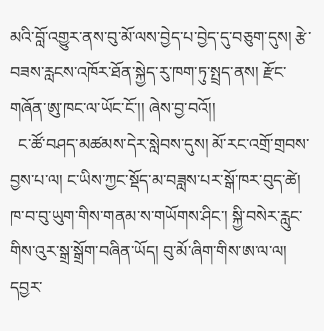མའི་བློ་འགྱུར་ནས་བུ་མོ་ལས་བྱེད་པ་བྱེད་དུ་བཅུག་དུས། རྩེ་བཟས་རླངས་འཁོར་ཐོན་སྐྱེད་རུ་ཁག་ཏུ་སྤྲད་ནས། རྫོང་གཞོན་ཨུ་ཁང་ལ་ཡོང་ངོ་།། ཞེས་བྱ་བའོ།།
  ང་ཚོ་བཤད་མཚམས་དེར་སླེབས་དུས། མོ་རང་འགྲོ་གྲབས་བྱས་པ་ལ། ང་ཡིས་ཀྱང་སྡོད་མ་བཟླས་པར་སྒོ་ཁར་བུད་ཚེ། ཁ་བ་བུ་ཡུག་གིས་གནམ་ས་གཡོགས་ཤིང་། སྐྱི་བསེར་རླུང་གིས་འུར་སྒྲ་སྒྲོག་བཞིན་ཡོད། བུ་མོ་ཞིག་གིས་ཨ་ལ་ལ། དབྱར་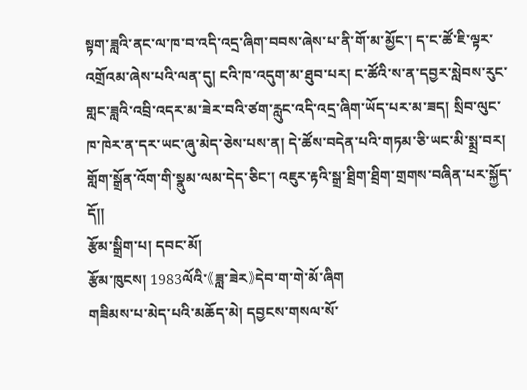སྟག་ཟླའི་ནང་ལ་ཁ་བ་འདི་འདྲ་ཞིག་བབས་ཞེས་པ་ནི་གོ་མ་མྱོང་། ད་ང་ཚོ་ཇི་ལྟར་འགྲོའམ་ཞེས་པའི་ལན་དུ། ངའི་ཁ་འདུག་མ་ཐུབ་པར། ང་ཚོའི་ས་ན་དབྱར་སླེབས་རུང་གླང་ཟླའི་འབྲི་འདར་མ་ཟེར་བའི་ཙག་རླུང་འདི་འདྲ་ཞིག་ཡོད་པར་མ་ཟད། སྲིབ་ལུང་ཁ་ཁེར་ན་དར་ཡང་ཞུ་མེད་ཅེས་པས་ན། དེ་ཚོས་བདེན་པའི་གཏམ་ཅི་ཡང་མི་སྨྲ་བར། གློག་སྒྲོན་འོག་གི་སྣུམ་ལམ་དེད་ཅིང་། འཇུར་རྟའི་སྒྲ་ཐྲིག་ཐྲིག་གྲགས་བཞིན་པར་སྐྱོད་དོ།།
རྩོམ་སྒྲིག་པ། དབང་མོ།
རྩོམ་ཁུངས། 1983ལོའི་《ཟླ་ཟེར》དེབ་ག་གེ་མོ་ཞིག
གཟིམས་པ་མེད་པའི་མཆོད་མེ། དབྱངས་གསལ་སོ་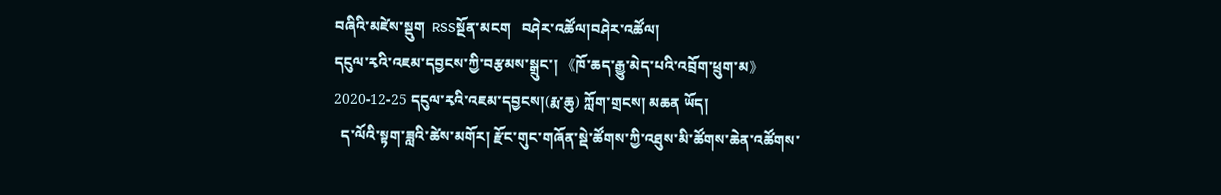བཞིའི་མཛེས་སྡུག  RSSསྔོན་མངག   བཤེར་འཚོལ།བཤེར་འཚོལ།
དངུལ་རྭའི་འཇམ་དབྱངས་ཀྱི་བརྩམས་སྒྲུང་། 《ཁོ་ཆད་རྒྱུ་མེད་པའི་འབྲོག་ཕྲུག་མ》
2020-12-25 དངུལ་རྭའི་འཇམ་དབྱངས།(རྨ་ཆུ) ཀློག་གྲངས། མཆན ཡོད།
  ད་ལོའི་སྟག་ཟླའི་ཚེས་མགོར། རྫོང་གུང་གཞོན་སྡེ་ཚོགས་ཀྱི་འཐུས་མི་ཚོགས་ཆེན་འཚོགས་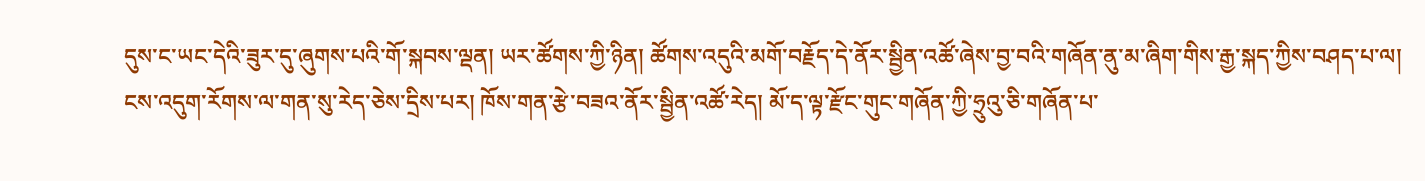དུས་ང་ཡང་དེའི་ཟུར་དུ་ཞུགས་པའི་གོ་སྐབས་ལྡན། ཡར་ཚོགས་ཀྱི་ཉིན། ཚོགས་འདུའི་མགོ་བརྗོད་དེ་ནོར་སྦྱིན་འཚོ་ཞེས་བྱ་བའི་གཞོན་ནུ་མ་ཞིག་གིས་རྒྱ་སྐད་ཀྱིས་བཤད་པ་ལ། ངས་འདུག་རོགས་ལ་གན་སུ་རེད་ཅེས་དྲིས་པར། ཁོས་གན་རྩེ་བཟའ་ནོར་སྦྱིན་འཚོ་རེད། མོ་ད་ལྟ་རྫོང་གུང་གཞོན་ཀྱི་ཧྲུའུ་ཅི་གཞོན་པ་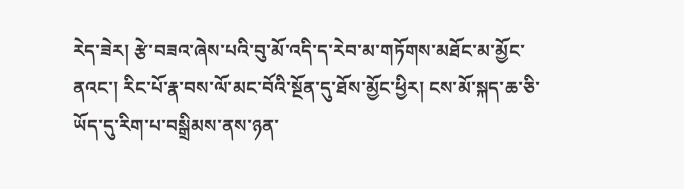རེད་ཟེར། རྩེ་བཟའ་ཞེས་པའི་བུ་མོ་འདི་ད་རེབ་མ་གཏོགས་མཐོང་མ་མྱོང་ནའང་། རིང་པོ་རྣ་བས་ལོ་མང་བོའི་སྔོན་དུ་ཐོས་མྱོང་ཕྱིར། ངས་མོ་སྐད་ཆ་ཅི་ཡོད་དུ་རིག་པ་བསྒྲིམས་ནས་ཉན་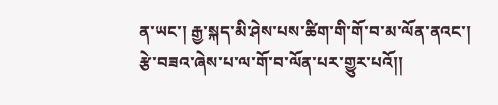ན་ཡང་། རྒྱ་སྐད་མི་ཤེས་པས་ཚིག་གི་གོ་བ་མ་ལོན་ནའང་། རྩེ་བཟའ་ཞེས་པ་ལ་གོ་བ་ལོན་པར་གྱུར་པའོ།།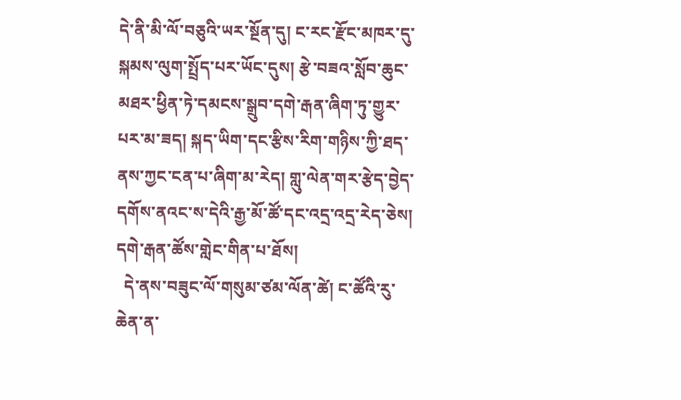དེ་ནི་མི་ལོ་བཅུའི་ཡར་སྔོན་དུ། ང་རང་རྫོང་མཁར་དུ་སྐམས་ལུག་སྤྲོད་པར་ཡོང་དུས། རྩེ་བཟའ་སློབ་ཆུང་མཐར་ཕྱིན་ཏེ་དམངས་སྒྲུབ་དགེ་རྒན་ཞིག་ཏུ་གྱུར་པར་མ་ཟད། སྐད་ཡིག་དང་རྩིས་རིག་གཉིས་ཀྱི་ཐད་ནས་ཀྱང་ངན་པ་ཞིག་མ་རེད། གླུ་ལེན་གར་རྩེད་བྱེད་དགོས་ནའང་ས་དེའི་རྒྱ་མོ་ཚོ་དང་འདྲ་འདྲ་རེད་ཅེས། དགེ་རྒན་ཚོས་གླེང་གིན་པ་ཐོས།
  དེ་ནས་བཟུང་ལོ་གསུམ་ཙམ་ལོན་ཚེ། ང་ཚོའི་རུ་ཆེན་ན་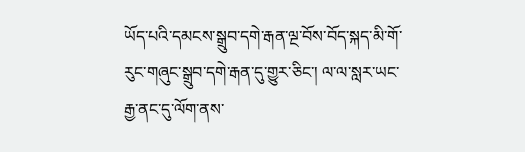ཡོད་པའི་དམངས་སྒྲུབ་དགེ་རྒན་ལྔ་བོས་བོད་སྐད་མི་གོ་རུང་གཞུང་སྒྲུབ་དགེ་རྒན་དུ་གྱུར་ཅིང་། ལ་ལ་སླར་ཡང་རྒྱ་ནང་དུ་ལོག་ནས་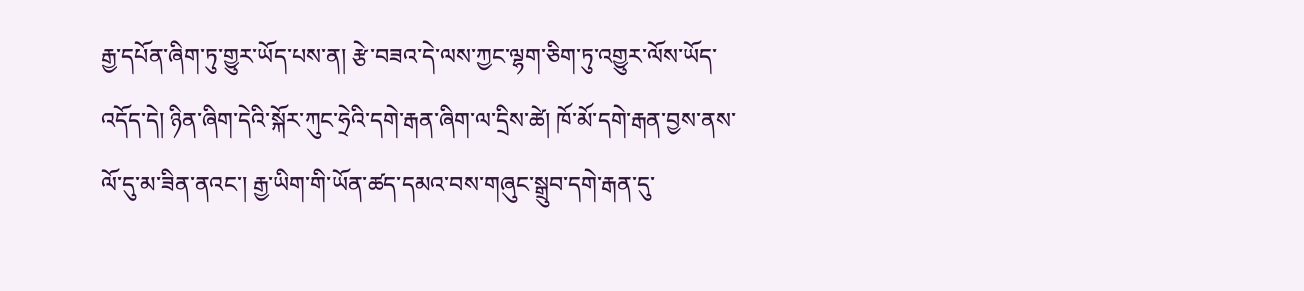རྒྱ་དཔོན་ཞིག་ཏུ་གྱུར་ཡོད་པས་ན། རྩེ་བཟའ་དེ་ལས་ཀྱང་ལྷག་ཅིག་ཏུ་འགྱུར་ལོས་ཡོད་འདོད་དེ། ཉིན་ཞིག་དེའི་སྐོར་ཀུང་ཧྲེའི་དགེ་རྒན་ཞིག་ལ་དྲིས་ཚེ། ཁོ་མོ་དགེ་རྒན་བྱས་ནས་ལོ་དུ་མ་ཟིན་ནའང་། རྒྱ་ཡིག་གི་ཡོན་ཚད་དམའ་བས་གཞུང་སྒྲུབ་དགེ་རྒན་དུ་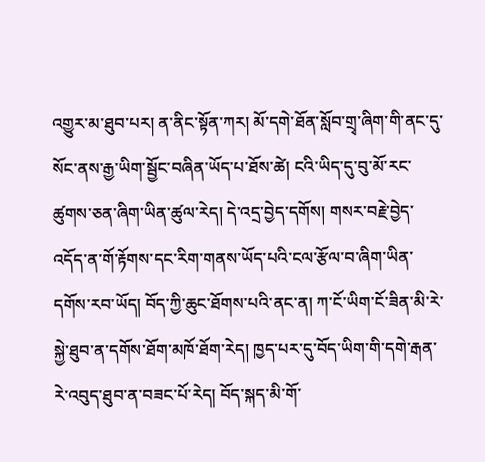འགྱུར་མ་ཐུབ་པར། ན་ནིང་སྟོན་ཀར། མོ་དགེ་ཐོན་སློབ་གྲྭ་ཞིག་གི་ནང་དུ་སོང་ནས་རྒྱ་ཡིག་སྦྱོང་བཞིན་ཡོད་པ་ཐོས་ཚེ། ངའི་ཡིད་དུ་བུ་མོ་རང་ཚུགས་ཅན་ཞིག་ཡིན་ཚུལ་རེད། དེ་འདྲ་བྱེད་དགོས། གསར་བརྗེ་བྱེད་འདོད་ན་གོ་རྟོགས་དང་རིག་གནས་ཡོད་པའི་ངལ་རྩོལ་བ་ཞིག་ཡིན་དགོས་རབ་ཡོད། བོད་ཀྱི་ཆུང་ཐོགས་པའི་ནང་ན། ཀ་ངོ་ཡིག་ངོ་ཟིན་མི་རེ་སྐྱེ་ཐུབ་ན་དགོས་ཐོག་མཁོ་ཐོག་རེད། ཁྱད་པར་དུ་བོད་ཡིག་གི་དགེ་རྒན་རེ་འབུད་ཐུབ་ན་བཟང་པོ་རེད། བོད་སྐད་མི་གོ་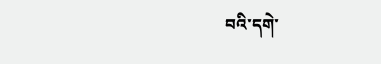བའི་དགེ་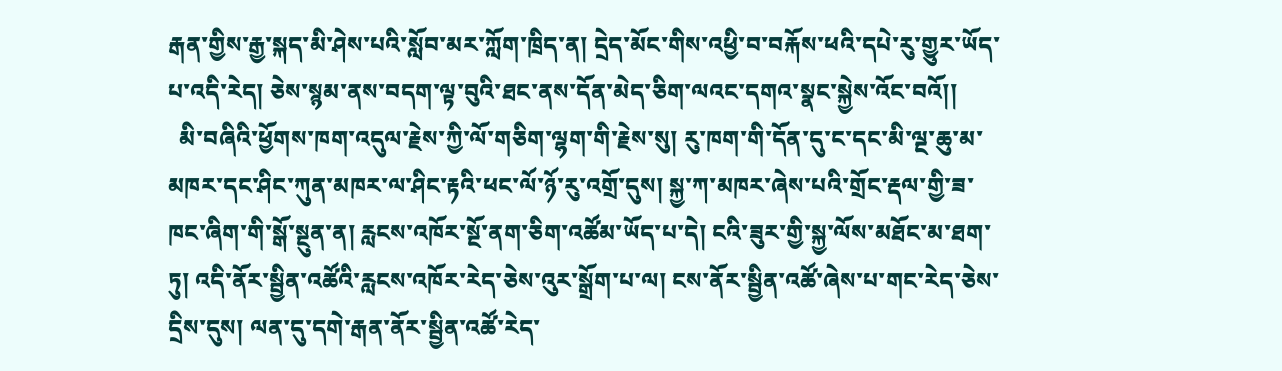རྒན་གྱིས་རྒྱ་སྐད་མི་ཤེས་པའི་སློབ་མར་ཀློག་ཁྲིད་ན། དྲེད་མོང་གིས་འཕྱི་བ་བརྐོས་ཕའི་དཔེ་རུ་གྱུར་ཡོད་པ་འདི་རེད། ཅེས་སྙམ་ནས་བདག་ལྟ་བུའི་ཐང་ནས་དོན་མེད་ཅིག་ལའང་དགའ་སྣང་སྐྱེས་འོང་བའོ།།
  མི་བཞིའི་ཕྱོགས་ཁག་འདུལ་རྗེས་ཀྱི་ལོ་གཅིག་ལྷག་གི་རྗེས་སུ། རུ་ཁག་གི་དོན་དུ་ང་དང་མི་ལྔ་ཆུ་མ་མཁར་དང་ཤིང་ཀུན་མཁར་ལ་ཤིང་རྟའི་ཕང་ལོ་ཉོ་རུ་འགྲོ་དུས། སྐྱ་ཀ་མཁར་ཞེས་པའི་གྲོང་རྡལ་གྱི་ཟ་ཁང་ཞིག་གི་སྒོ་སྔུན་ན། རླངས་འཁོར་སྔོ་ནག་ཅིག་འཚོམ་ཡོད་པ་དེ། ངའི་ཟུར་གྱི་སྐྱ་ལོས་མཐོང་མ་ཐག་ཏུ། འདི་ནོར་སྦྱིན་འཚོའི་རླངས་འཁོར་རེད་ཅེས་འུར་སྒྲོག་པ་ལ། ངས་ནོར་སྦྱིན་འཚོ་ཞེས་པ་གང་རེད་ཅེས་དྲིས་དུས། ལན་དུ་དགེ་རྒན་ནོར་སྦྱིན་འཚོ་རེད་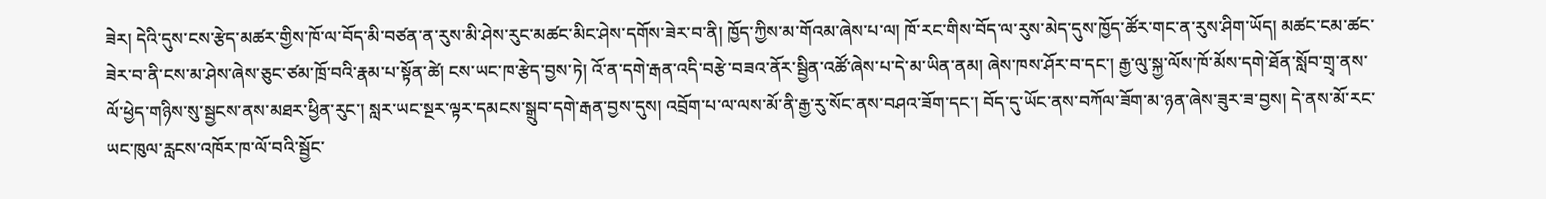ཟེར། དེའི་དུས་ངས་རྩེད་མཚར་གྱིས་ཁོ་ལ་བོད་མི་བཙན་ན་རུས་མི་ཤེས་རུང་མཚང་མིང་ཤེས་དགོས་ཟེར་བ་ནི། ཁྱོད་ཀྱིས་མ་གོའམ་ཞེས་པ་ལ། ཁོ་རང་གིས་བོད་ལ་རུས་མེད་དུས་ཁྱོད་ཚོར་གང་ན་རུས་ཤིག་ཡོད། མཚང་ངམ་ཚང་ཟེར་བ་ནི་ངས་མ་ཤེས་ཞེས་ཅུང་ཙམ་ཁྲོ་བའི་རྣམ་པ་སྟོན་ཚེ། ངས་ཡང་ཁ་རྩེད་བྱས་ཏེ། འོ་ན་དགེ་རྒན་འདི་བརྩེ་བཟའ་ནོར་སྦྱིན་འཚོ་ཞེས་པ་དེ་མ་ཡིན་ནམ། ཞེས་ཁས་ཤོར་བ་དང་། རྒྱ་ལུ་སྐྱ་ལོས་ཁོ་མོས་དགེ་ཐོན་སློབ་གྲྭ་ནས་ལོ་ཕྱེད་གཉིས་སུ་སྦྱངས་ནས་མཐར་ཕྱིན་རུང་། སླར་ཡང་སྔར་ལྟར་དམངས་སྒྲུབ་དགེ་རྒན་བྱས་དུས། འབྲོག་པ་ལ་ལས་མོ་ནི་རྒྱ་རུ་སོང་ནས་བཤའ་ཟོག་དང་། བོད་དུ་ཡོང་ནས་བཀོལ་ཟོག་མ་ཉན་ཞེས་ཟུར་ཟ་བྱས། དེ་ནས་མོ་རང་ཡང་ཁུལ་རླངས་འཁོར་ཁ་ལོ་བའི་སྦྱོང་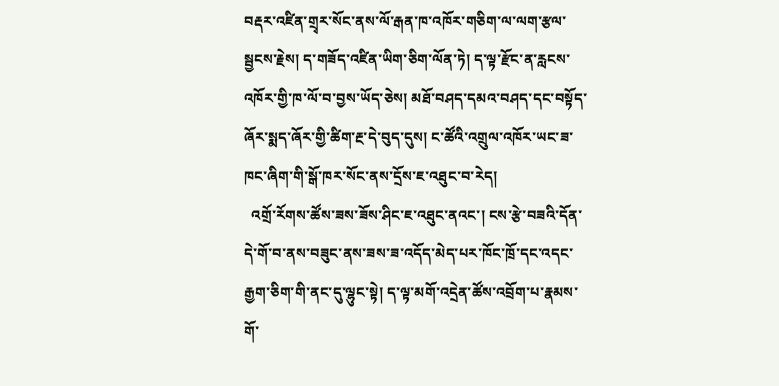བརྡར་འཛིན་གྲྭར་སོང་ནས་ལོ་རྒན་ཁ་འཁོར་གཅིག་ལ་ལག་རྩལ་སྦྱངས་རྗེས། ད་གཟོད་འཛིན་ཡིག་ཅིག་ལོན་ཏེ། ད་ལྟ་རྫོང་ན་རླངས་འཁོར་གྱི་ཁ་ལོ་བ་བྱས་ཡོད་ཅེས། མཐོ་བཤད་དམའ་བཤད་དང་བསྟོད་ཞོར་སྨད་ཞོར་གྱི་ཚིག་རྔ་དེ་བུད་དུས། ང་ཚོའི་འགྲུལ་འཁོར་ཡང་ཟ་ཁང་ཞིག་གི་སྒོ་ཁར་སོང་ནས་དྲོས་ཇ་འཐུང་བ་རེད།
  འགྲོ་རོགས་ཚོས་ཟས་ཟོས་ཤིང་ཇ་འཐུང་ནའང་། ངས་རྩེ་བཟའི་དོན་དེ་གོ་བ་ནས་བཟུང་ནས་ཟས་ཟ་འདོད་མེད་པར་ཁོང་ཁྲོ་དང་འདང་རྒྱག་ཅིག་གི་ནང་དུ་ལྷུང་སྟེ། ད་ལྟ་མགོ་འདྲེན་ཚོས་འབྲོག་པ་རྣམས་གོ་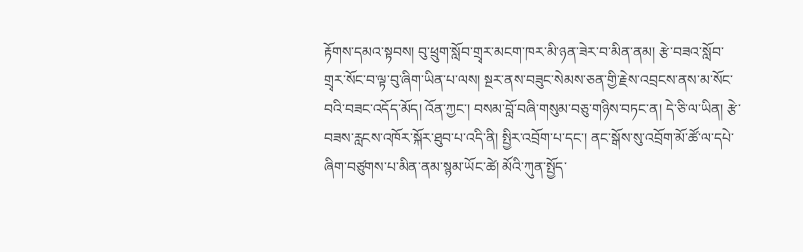རྟོགས་དམའ་སྟབས། བུ་ཕྲུག་སློབ་གྲྭར་མངག་ཁར་མི་ཉན་ཟེར་བ་མིན་ནམ། རྩེ་བཟའ་སློབ་གྲྭར་སོང་བ་ལྟ་བུ་ཞིག་ཡིན་པ་ལས། སྔར་ནས་བཟུང་སེམས་ཅན་གྱི་རྗེས་འབྲངས་ནས་མ་སོང་བའི་བཟང་འདོད་མོད། འོན་ཀྱང་། བསམ་བློ་བཞི་གསུམ་བཅུ་གཉིས་བཏང་ན། དེ་ཅི་ལ་ཡིན། རྩེ་བཟས་རླངས་འཁོར་སྐོར་ཐུབ་པ་འདི་ནི། སྤྱིར་འབྲོག་པ་དང་། ནང་སྒོས་སུ་འབྲོག་མོ་ཚོ་ལ་དཔེ་ཞིག་བཙུགས་པ་མིན་ནམ་སྙམ་ཡོང་ཚེ། མོའི་ཀུན་སྤྱོད་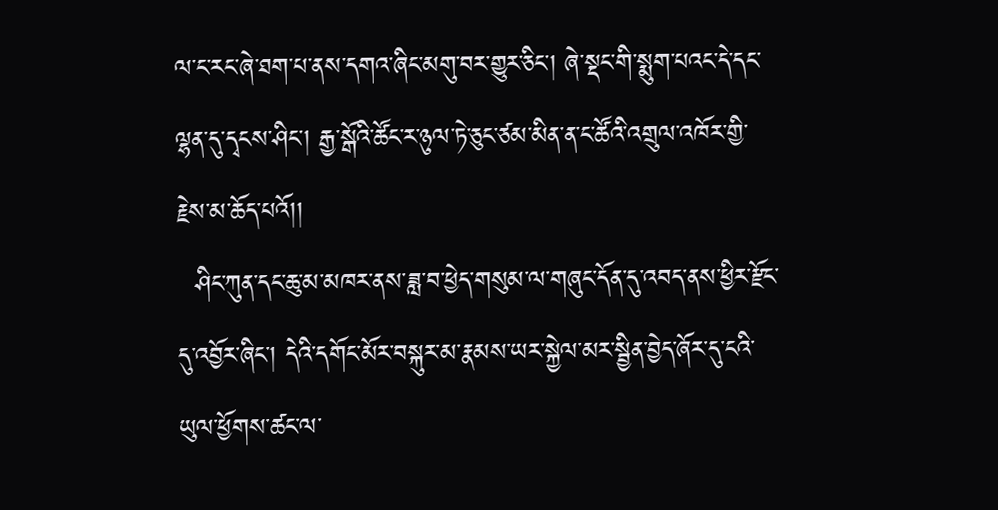ལ་ང་རང་ཞེ་ཐག་པ་ནས་དགའ་ཞིང་མགུ་བར་གྱུར་ཅིང་། ཞེ་སྡང་གི་སྨུག་པའང་དེ་དང་ལྷན་དུ་དྭངས་ཤིང་། རྒྱ་སྒོའི་ཚོང་ར་ཉུལ་ཏེ་ཅུང་ཙམ་མིན་ན་ང་ཚོའི་འགྲུལ་འཁོར་གྱི་རྗེས་མ་ཆོད་པའོ།།
  ཤིང་ཀུན་དང་ཆུ་མ་མཁར་ནས་ཟླ་བ་ཕྱེད་གསུམ་ལ་གཞུང་དོན་དུ་འབད་ནས་ཕྱིར་རྫོང་དུ་འབྱོར་ཞིང་། དེའི་དགོང་མོར་བསྐུར་མ་རྣམས་ཡར་སྐྱེལ་མར་སྦྱིན་བྱེད་ཞོར་དུ་ངའི་ཡུལ་ཕྱོགས་ཚང་ལ་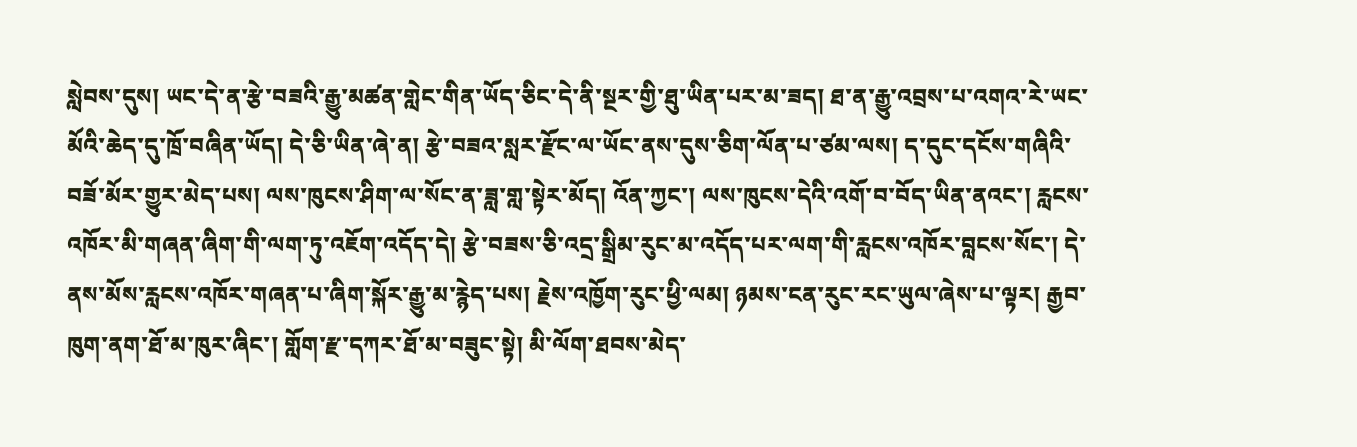སླེབས་དུས། ཡང་དེ་ན་རྩེ་བཟའི་རྒྱུ་མཚན་གླེང་གིན་ཡོད་ཅིང་དེ་ནི་སྔར་གྱི་ཐུ་ཡིན་པར་མ་ཟད། ཐ་ན་རྒྱུ་འབྲས་པ་འགའ་རེ་ཡང་མོའི་ཆེད་དུ་ཁྲོ་བཞིན་ཡོད། དེ་ཅི་ཡིན་ཞེ་ན། རྩེ་བཟའ་སླར་རྫོང་ལ་ཡོང་ནས་དུས་ཅིག་ལོན་པ་ཙམ་ལས། ད་དུང་དངོས་གཞིའི་བཟོ་མོར་གྱུར་མེད་པས། ལས་ཁུངས་ཤིག་ལ་སོང་ན་ཟླ་གླ་སྟེར་མོད། འོན་ཀྱང་། ལས་ཁུངས་དེའི་འགོ་བ་བོད་ཡིན་ནའང་། རླངས་འཁོར་མི་གཞན་ཞིག་གི་ལག་ཏུ་འཇོག་འདོད་དེ། རྩེ་བཟས་ཅི་འདྲ་སྒྲིམ་རུང་མ་འདོད་པར་ལག་གི་རླངས་འཁོར་བླངས་སོང་། དེ་ནས་མོས་རླངས་འཁོར་གཞན་པ་ཞིག་སྐོར་རྒྱུ་མ་རྙེད་པས། རྗེས་འཁྱོག་རུང་ཕྱི་ལམ། ཉམས་ངན་རུང་རང་ཡུལ་ཞེས་པ་ལྟར། རྒྱབ་ཁུག་ནག་ཐོ་མ་ཁུར་ཞིང་། གློག་རྫ་དཀར་ཐོ་མ་བཟུང་སྟེ། མི་ལོག་ཐབས་མེད་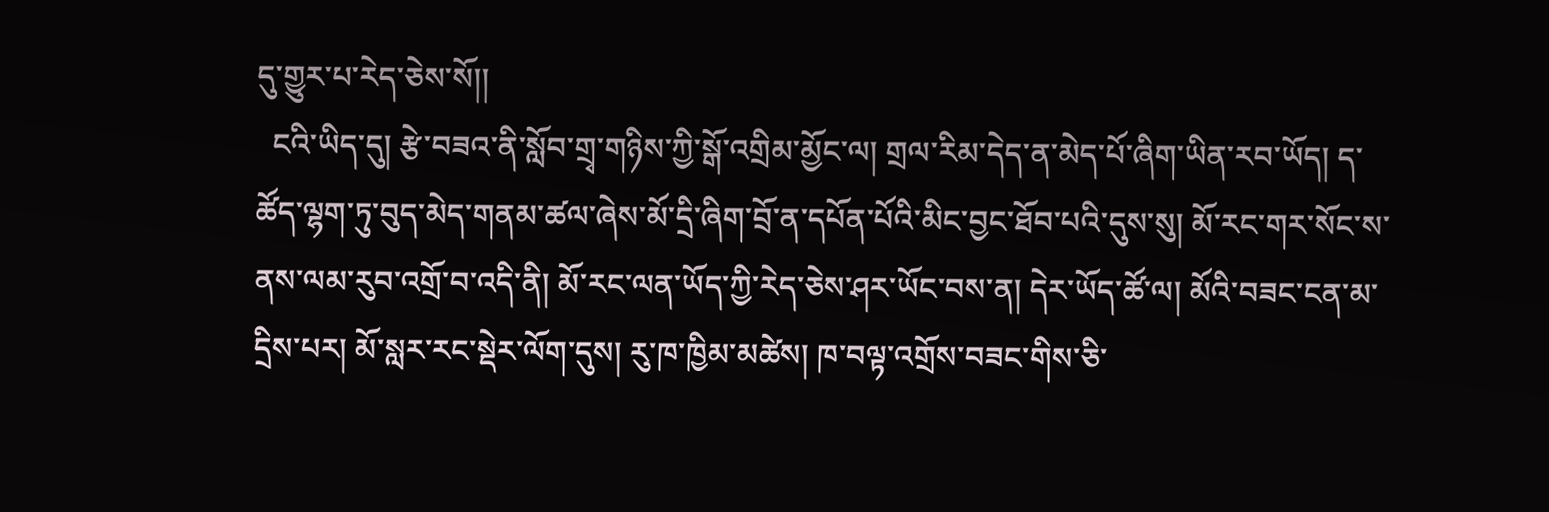དུ་གྱུར་པ་རེད་ཅེས་སོ།།
  ངའི་ཡིད་དུ། རྩེ་བཟའ་ནི་སློབ་གྲྭ་གཉིས་ཀྱི་སྒོ་འགྲིམ་མྱོང་ལ། གྲལ་རིམ་དེད་ན་མེད་པོ་ཞིག་ཡིན་རབ་ཡོད། ད་ཚོད་ལྷག་ཏུ་བུད་མེད་གནམ་ཚལ་ཞེས་མོ་དྲི་ཞིག་བྲོ་ན་དཔོན་པོའི་མིང་བྱང་ཐོབ་པའི་དུས་སུ། མོ་རང་གར་སོང་ས་ནས་ལམ་རུབ་འགྲོ་བ་འདི་ནི། མོ་རང་ལན་ཡོད་ཀྱི་རེད་ཅེས་ཤར་ཡོང་བས་ན། དེར་ཡོད་ཚོ་ལ། མོའི་བཟང་ངན་མ་དྲིས་པར། མོ་སླར་རང་སྡེར་ལོག་དུས། རུ་ཁ་ཁྱིམ་མཚེས། ཁ་བལྟ་འགྲོས་བཟང་གིས་ཅི་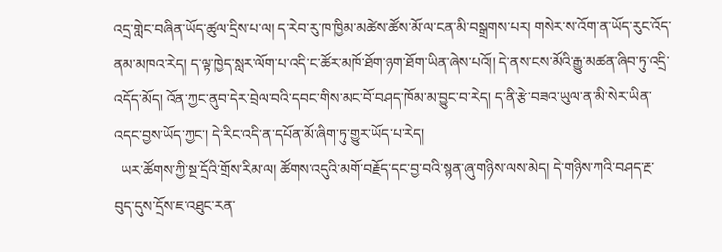འདྲ་གླེང་བཞིན་ཡོད་ཚུལ་དྲིས་པ་ལ། ད་རེབ་རུ་ཁ་ཁྱིམ་མཚེས་ཚོས་མོ་ལ་ངན་མི་བསྒྲགས་པར། གསེར་ས་འོག་ན་ཡོད་རུང་འོད་ནམ་མཁའ་རེད། ད་ལྟ་ཁྱེད་སླར་ལོག་པ་འདི་ང་ཚོར་མཁོ་ཐོག་ཉག་ཐོག་ཡིན་ཞེས་པའོ།། དེ་ནས་ངས་མོའི་རྒྱུ་མཚན་ཞིབ་ཏུ་འདྲི་འདོད་མོད། འོན་ཀྱང་ནུབ་དེར་བྲེལ་བའི་དབང་གིས་མང་བོ་བཤད་ཁོམ་མ་བྱུང་བ་རེད། ད་ནི་རྩེ་བཟའ་ཡུལ་ན་མི་སེར་ཡིན་འདང་བྱས་ཡོད་ཀྱང་། དེ་རིང་འདི་ན་དཔོན་མོ་ཞིག་ཏུ་གྱུར་ཡོད་པ་རེད།
  ཡར་ཚོགས་ཀྱི་སྔ་དྲོའི་གྲོས་རིམ་ལ། ཚོགས་འདུའི་མགོ་བརྗོད་དང་བྱ་བའི་སྙན་ཞུ་གཉིས་ལས་མེད། དེ་གཉིས་ཀའི་བཤད་རྔ་བུད་དུས་དྲོས་ཇ་འཐུང་རན་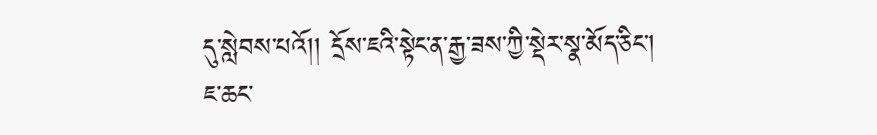དུ་སླེབས་པའོ།། དྲོས་ཇའི་སྟེང་ན་རྒྱ་ཟས་ཀྱི་སྡེར་སྣ་མོད་ཅིང་། ཇ་ཆང་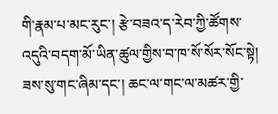གི་རྣམ་པ་མང་རུང་། རྩེ་བཟའ་ད་རེབ་ཀྱི་ཚོགས་འདུའི་བདག་མོ་ཡིན་ཚུལ་གྱིས་བ་ཁ་སོ་སོར་སོང་སྟེ། ཟས་སུ་གང་ཞིམ་དང་། ཆང་ལ་གང་ལ་མཚར་གྱི་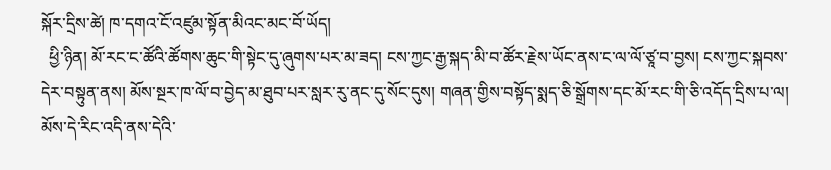སྐོར་དྲིས་ཚེ། ཁ་དགའ་ངོ་འཛུམ་སྟོན་མིའང་མང་བོ་ཡོད།
  ཕྱི་ཉིན། མོ་རང་ང་ཚོའི་ཚོགས་ཆུང་གི་སྟེང་དུ་ཞུགས་པར་མ་ཟད། ངས་ཀྱང་རྒྱ་སྐད་མི་བ་ཚོར་རྗེས་ཡོང་ནས་ང་ལ་ལོ་ཙཱ་བ་བྱས། ངས་ཀྱང་སྐབས་དེར་བསྟུན་ནས། མོས་སྔར་ཁ་ལོ་བ་བྱེད་མ་ཐུབ་པར་སླར་རུ་ནང་དུ་སོང་དུས། གཞན་གྱིས་བསྟོད་སྨད་ཅི་སྒྲོགས་དང་མོ་རང་གི་ཅི་འདོད་དྲིས་པ་ལ། མོས་དེ་རིང་འདི་ནས་དེའི་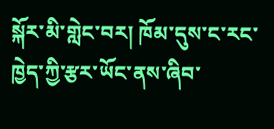སྐོར་མི་གླེང་བར། ཁོམ་དུས་ང་རང་ཁྱེད་ཀྱི་རྩར་ཡོང་ནས་ཞིབ་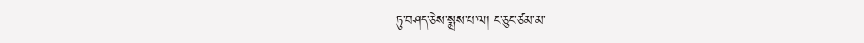ཏུ་བཤད་ཅེས་སྨྲས་པ་ལ། ང་ཅུང་ཙམ་མ་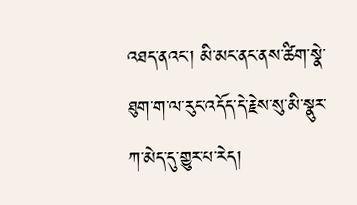འཐད་ནའང་། མི་མང་ནང་ནས་ཚིག་སྣེ་ཐུག་ག་ལ་རུང་འདོད་དེ་རྗེས་སུ་མི་སྣུར་ཀ་མེད་དུ་གྱུར་པ་རེད།